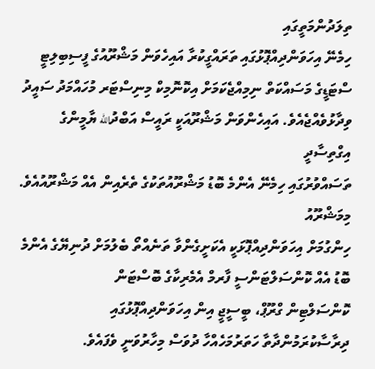ތިލަދުންމަތީގައި
ހިމެނޭ އިހަވަންދިއްޕޮޅުގައި ތަރައްގީކުރާ އައިހެވަން މަޝްރޫއުގެ ފީސިބިލިޓީ
ސްޓަޑީގެ މަސައްކަތް ނިމިއްޖެކަމަށް އިކޮނޮމިކް މިނިސްޓަރ މުހައްމަދު ސައީދު
ވިދާޅުވެއްޖެއެވެ. އައިހެންވަން މަޝްރޫއަކީ ރައީސް އަބްދުالله ޔާމީންގެ އިގްތިސާދީ
ތަސައްވުރުގައި ހިމެނޭ އެންމެ ބޮޑު މަޝްރޫއުތަކުގެ ތެރެއިން އެއް މަޝްރޫއުއެވެ. މިމަޝްރޫއު
ހިންގުމަށް އިހަވަންދިއްޕޮޅަކީ އެކަށީގެންވާ ތަނެއްތޯ ބެލުމަށް ދުނިޔޭގެ އެންމެ
ބޮޑު އެއް ކޮންސަލްޓަންސީ ފާރމް އެމެރިކާގެ ބޮސްޓަން
ކޮންސަލްޓިން ގްރޫޕް، ބީސީޖީ އިން އިހަވަންދިއްޕޮޅުގައި
ދިރާސާކުރަމުންދާތާ ހަތަރުމަހެއްހާ ދުވަސް މިހާރުވަނީ ވެފައެވެ.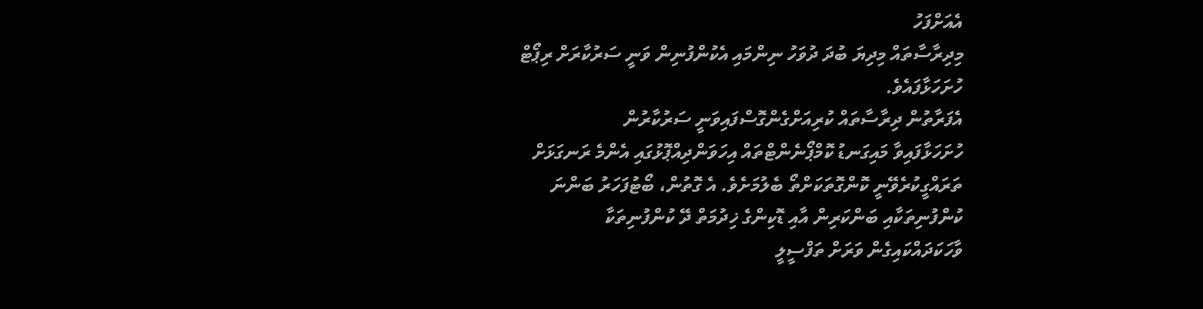އެއަށްފަހު
މިދިރާސާތައް މިދިޔަ ބުދަ ދުވަހު ނިންމައި އެކުންފުނިން ވަނީ ސަރުކާރަށް ރިޕޯޓް
ހުށަހަޅާފައެވެ.
އެފަރާތުން ދިރާސާތައް ކުރިއަށްގެންގޮސްފައިވަނީ ސަރުކާރުން
ހުށަހަޅާފައިވާ މައިގަނޑު ކޮމްޕޯނެންޓްތައް އިހަވަންދިއްޕޮޅުގައި އެންމެ ރަނގަޅަށް
ތަރައްގީކުރެވޭނީ ކޮންގޮތަކަށްތޯ ބެލުމަށެވެ. އެ ގޮތުން، ބޯޓުފަހަރު ބަންނަ
ކުންފުނިތަކާއި ބަންކަރިން އާއި ޑޮކިންގެ ޚިދުމަތް ދޭ ކުންފުނިތަކާ
ވާހަކަދައްކައިގެން ވަރަށް ތަފްސީލީ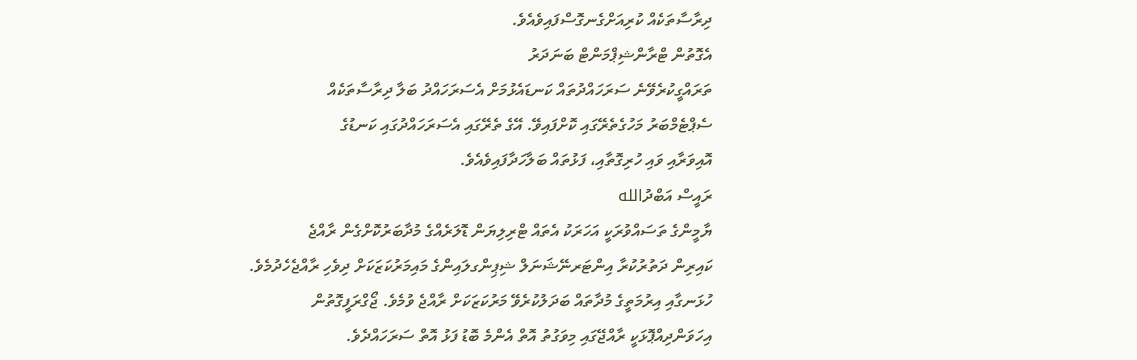ދިރާސާތަކެއް ކުރިއަށްގެނގޮސްފައިވެއެވެ.
އެގޮތުން ޓްރާންޝިޕްމަންޓް ބަނަދަރު
ތަރައްގީކުރެވޭނެ ސަރަހައްދުތައް ކަނޑައެޅުމަށް އެސަރަހައްދު ބަލާ ދިރާސާތަކެއް
ސެޕްޓެމްބަރު މަހުގެތެރޭގައި ކޮށްފައިވޭ. އޭގެ ތެރޭގައި އެސަރަހައްދުގައި ކަނޑުގެ
އޮއިވަރާއި ވައި ހުރިގޮތާއި، ފަޅުތައް ބަލާހަދާފައިވެއެވެ.
ރައީސް އަބްދުالله
ޔާމީންގެ ތަސައްވުރަކީ އަހަރަކު އެތައް ޓްރިލިޔަން ޑޮލަރެއްގެ މުދާބަރުކޮށްގެން ރާއްޖެ
ކައިރިން ދަތުރުކުރާ އިންޓަރނޭޝަނަލް ޝިޕިންގލައިންގެ މައިމަރުކަޒަކަށް ދިވެހި ރާއްޖެހެދުމެވެ.
ހުޅަނގާއި އިރުމަތީގެ މުދާތައް ބަދަލުކުރެވޭ މަރުކަޒަކަށް ރާއްޖެ ވުމެވެ. ޖޯގްރަފީގޮތުން
އިހަވަންދިއްޕޮޅަކީ ރާއްޖޭގައި މިވަގުތު އޮތް އެންމެ ބޮޑު ފަޅު އޮތް ސަރަހައްދެވެ.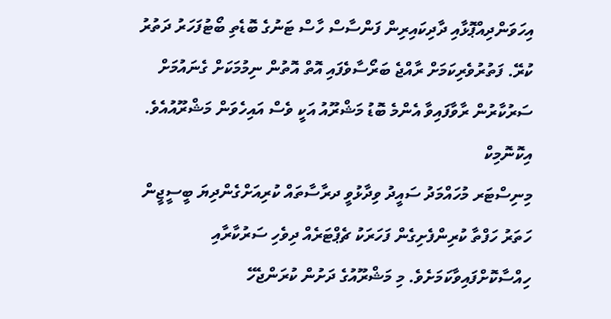އިހަވަންދިއްޕޮޅާއި ދާދިކައިރިން ފަންސާސް ހާސް ޓަނުގެ ބޮޑެތި ބޯޓުފަހަރު ދަތުރު
ކުރޭ. ފަތުރުވެރިކަމަށް ރާއްޖެ ބަރޯސާވެފައި އޮތް އޮތުން ނިމުމަކަށް ގެނައުމަށް
ސަރުކާރުން ރާވާފައިވާ އެންމެ ބޮޑު މަޝްރޫއު އަކީ ވެސް އައިހެވަން މަޝްރޫއުއެވެ.
އިކޮނޮމިކް
މިނިސްޓަރ މުހައްމަދު ސައީދު ވިދާޅުވީ ދރާސާތައް ކުރިއަށްގެންދިޔަ ބީސީޖީން
ހަތަރު ހަފްތާ ކުރިންފެށިގެން ފަހަރަކު ޗެޕްޓަރެއް ދިވެހި ސަރުކާރާއި
ހިއްސާކޮށްފައިވާކަމަށެވެ. މި މަޝްރޫއުގެ ދަށުން ކުރަންޖެހޭ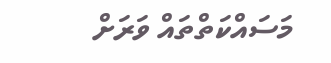މަސައްކަތްތައް ވަރަށް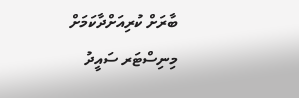ބާރަށް ކުރިއަށްދާކަމަށް މިނިސްޓަރ ސައީދު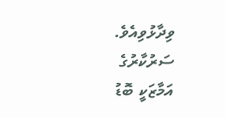ވިދާޅުވިއެވެ.
ސަރުކާރުގެ
އަމާޒަކީ ބޮޑު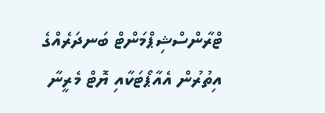ޓްރާންސްޝިޕްމަންޓް ބަނދަރެއްގެ އިތުރުން އެއާޕޯޓަކާއި ޔޮޓް މެރީނާ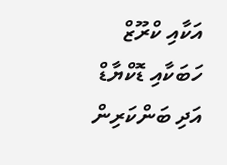އަކާއި ކްރޫޒް ހަބަކާއި ޑޮކްޔާޑް އަދި ބަންކަރިން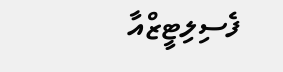ފެސިލިޓީޒްއާ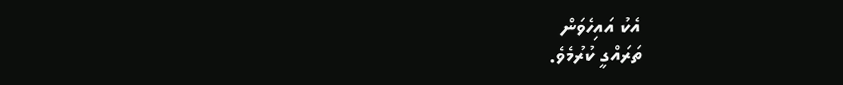އެކު އައިހެވަން
ތަރައްގީ ކުރުމެވެ.